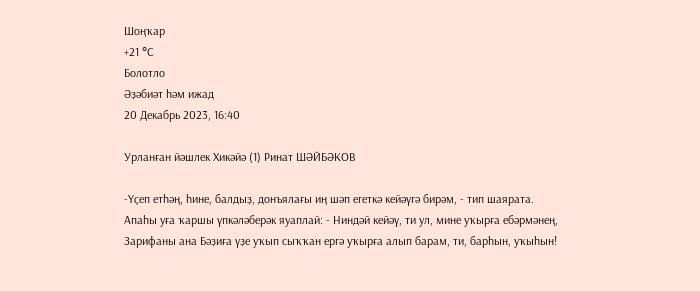Шоңҡар
+21 °С
Болотло
Әҙәбиәт һәм ижад
20 Декабрь 2023, 16:40

Урланған йәшлек Хикәйә (1) Ринат ШӘЙБӘКОВ

-Үҫеп етһәң, һине, балдыҙ, донъялағы иң шәп егеткә кейәүгә бирәм, - тип шаярата. Апаһы уға ҡаршы үпкәләберәк яуаплай: - Ниндәй кейәү, ти ул, мине уҡырға ебәрмәнең, Зарифаны ана Бәҙиға үҙе уҡып сыҡҡан ергә уҡырға алып барам, ти, барһын, уҡыһын!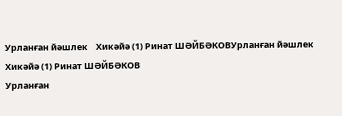Урланған йәшлек    Хикәйә (1) Ринат ШӘЙБӘКОВУрланған йәшлек    Хикәйә (1) Ринат ШӘЙБӘКОВ
Урланған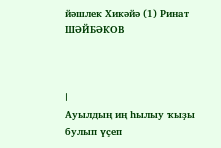йәшлек Хикәйә (1) Ринат ШӘЙБӘКОВ



I
Ауылдың иң һылыу ҡыҙы булып үҫеп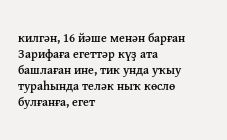килгән, 16 йәше менән барған Зарифаға егеттәр күҙ ата башлаған ине, тик унда уҡыу тураһында теләк ныҡ көслө булғанға, егет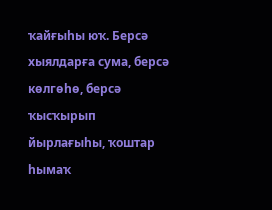ҡайғыһы юҡ. Берсә хыялдарға сума, берсә көлгөһө, берсә ҡысҡырып йырлағыһы, ҡоштар һымаҡ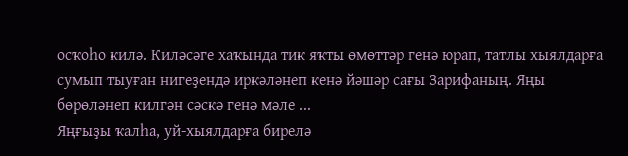осҡоһо килә. Киләсәге хаҡында тик яҡты өмөттәр генә юрап, татлы хыялдарға сумып тыуған нигеҙендә иркәләнеп кенә йәшәр сағы Зарифаның. Яңы бөрөләнеп килгән сәскә генә мәле ...
Яңғыҙы ҡалһа, уй-хыялдарға бирелә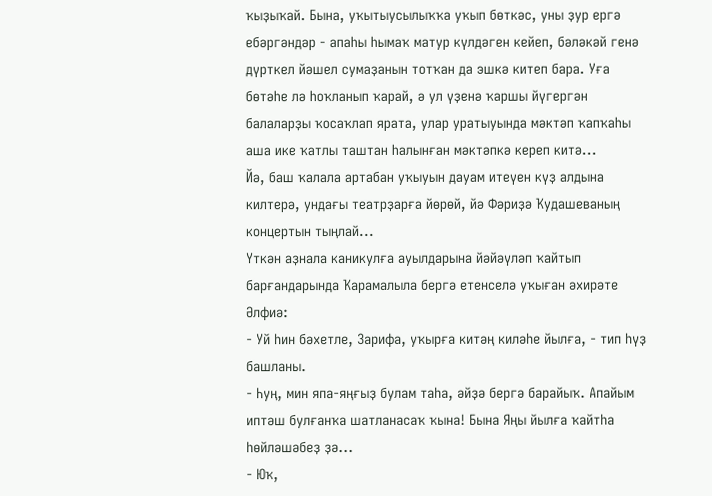ҡыҙыҡай. Бына, уҡытыусылыҡҡа уҡып бөткәс, уны ҙур ергә ебәргәндәр - апаһы һымаҡ матур күлдәген кейеп, бәләкәй генә дүрткел йәшел сумаҙанын тотҡан да эшкә китеп бара. Уға бөтәһе лә һоҡланып ҡарай, ә ул үҙенә ҡаршы йүгергән балаларҙы ҡосаҡлап ярата, улар уратыуында мәктәп ҡапҡаһы аша ике ҡатлы таштан һалынған мәктәпкә кереп китә...
Йә, баш ҡалала артабан уҡыуын дауам итеүен күҙ алдына килтерә, ундағы театрҙарға йөрөй, йә Фәриҙә Ҡудашеваның концертын тыңлай...
Үткән аҙнала каникулға ауылдарына йәйәүләп ҡайтып барғандарында Ҡарамалыла бергә етенселә уҡыған әхирәте Әлфиә:
- Уй һин бәхетле, Зарифа, уҡырға китәң киләһе йылға, - тип һүҙ башланы.
- Һуң, мин япа-яңғыҙ булам таһа, әйҙә бергә барайыҡ. Апайым иптәш булғанҡа шатланасаҡ ҡына! Бына Яңы йылға ҡайтһа һөйләшәбеҙ ҙә...
- Юҡ,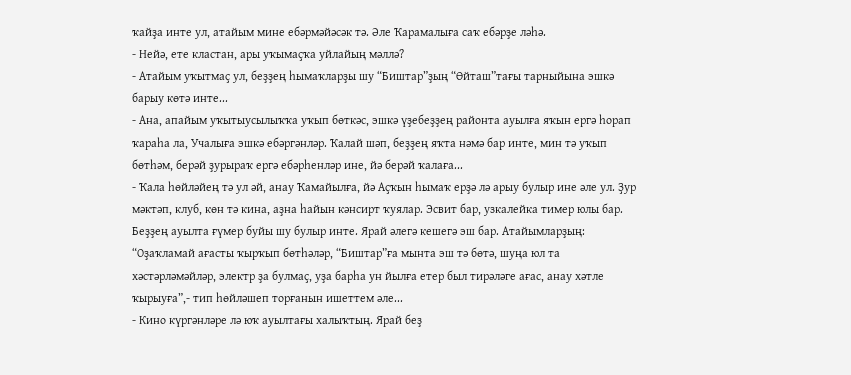ҡайҙа инте ул, атайым мине ебәрмәйәсәк тә. Әле Ҡарамалыға саҡ ебәрҙе ләһә.
- Нейә, ете кластан, ары уҡымаҫҡа уйлайың мәллә?
- Атайым уҡытмаҫ ул, беҙҙең һымаҡларҙы шу “Биштар”ҙың “Өйташ”тағы тарныйына эшкә барыу көтә инте...
- Ана, апайым уҡытыусылыҡҡа уҡып бөткәс, эшкә үҙебеҙҙең районта ауылға яҡын ергә һорап ҡараһа ла, Учалыға эшкә ебәргәнләр. Ҡалай шәп, беҙҙең яҡта нәмә бар инте, мин тә уҡып бөтһәм, берәй ҙурыраҡ ергә ебәрһенләр ине, йә берәй ҡалаға...
- Ҡала һөйләйең тә ул әй, анау Ҡамайылға, йә Аҫҡын һымаҡ ерҙә лә арыу булыр ине әле ул. Ҙур мәктәп, клуб, көн тә кина, аҙна һайын кәнсирт ҡуялар. Эсвит бар, узкалейка тимер юлы бар. Беҙҙең ауылта ғүмер буйы шу булыр инте. Ярай әлегә кешегә эш бар. Атайымларҙың: “Оҙаҡламай ағасты ҡырҡып бөтһәләр, “Биштар”ға мынта эш тә бөтә, шуңа юл та хәстәрләмәйләр, электр ҙа булмаҫ, уҙа барһа ун йылға етер был тирәләге ағас, анау хәтле ҡырыуға”,- тип һөйләшеп торғанын ишеттем әле...
- Кино күргәнләре лә юҡ ауылтағы халыҡтың. Ярай беҙ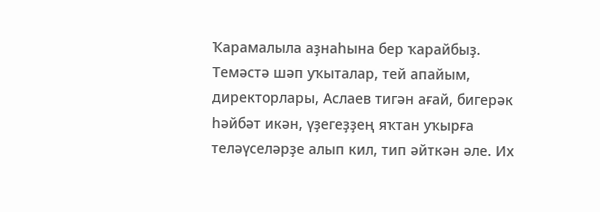Ҡарамалыла аҙнаһына бер ҡарайбыҙ. Темәстә шәп уҡыталар, тей апайым, директорлары, Аслаев тигән ағай, бигерәк һәйбәт икән, үҙегеҙҙең яҡтан уҡырға теләүселәрҙе алып кил, тип әйткән әле. Их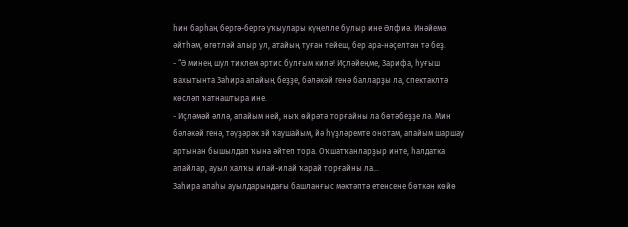һин барһаң бергә-бергә уҡыулары күңелле булыр ине Әлфиә. Инәйемә әйтһәм, өгөтләй алыр ул, атайың туған тейеш, бер ара-нәҫелтән тә беҙ.
- “Ә минең шул тиклем әртис булғым килә! Иҫләйеңме, Зарифа, һуғыш вахытынта Заһира апайың беҙҙе, бәләкәй генә балларҙы ла, спектаклтә көсләп ҡатнаштыра ине.
- Иҫләмәй әллә, апайым ней, ныҡ өйрәтә торғайны ла бөтәбеҙҙе лә. Мин бәләкәй генә, тәүҙәрәк эй ҡаушайым, йә һүҙләремте онотам, апайым шаршау артынан бышылдап ҡына әйтеп тора. Оҡшатҡанларҙыр инте, һалдатка апайлар, ауыл халҡы илай-илай ҡарай торғайны ла...
Заһира апаһы ауылдарындағы башланғыс мәктәптә етенсене бөткән көйө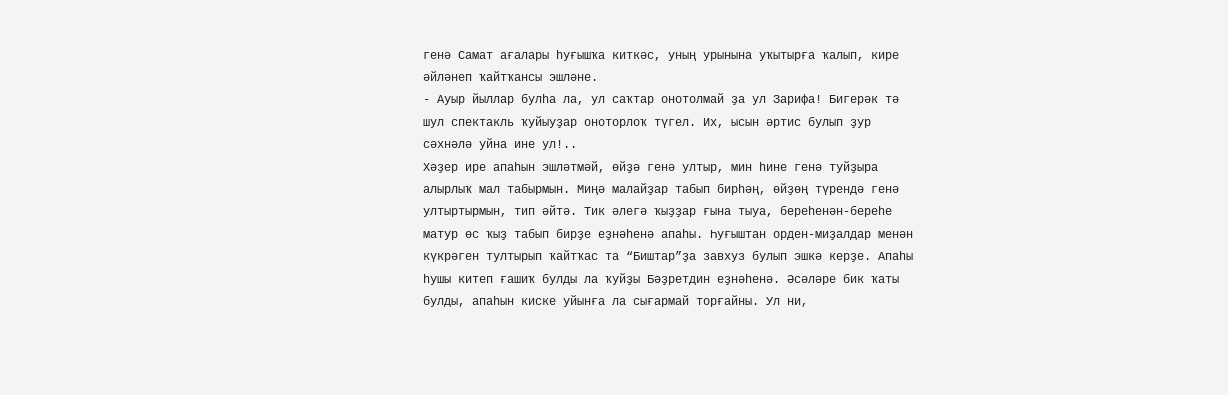генә Самат ағалары һуғышҡа киткәс, уның урынына уҡытырға ҡалып, кире әйләнеп ҡайтҡансы эшләне.
- Ауыр йыллар булһа ла, ул саҡтар онотолмай ҙа ул Зарифа! Бигерәк тә шул спектакль ҡуйыуҙар оноторлоҡ түгел. Их, ысын әртис булып ҙур сәхнәлә уйна ине ул!..
Хәҙер ире апаһын эшләтмәй, өйҙә генә ултыр, мин һине генә туйҙыра алырлыҡ мал табырмын. Миңә малайҙар табып бирһәң, өйҙөң түрендә генә ултыртырмын, тип әйтә. Тик әлегә ҡыҙҙар ғына тыуа, береһенән-береһе матур өс ҡыҙ табып бирҙе еҙнәһенә апаһы. Һуғыштан орден-миҙалдар менән күкрәген тултырып ҡайтҡас та “Биштар”ҙа завхуз булып эшкә керҙе. Апаһы һушы китеп ғашиҡ булды ла ҡуйҙы Бәҙретдин еҙнәһенә. Әсәләре бик ҡаты булды, апаһын киске уйынға ла сығармай торғайны. Ул ни,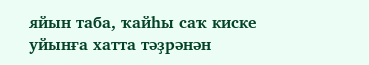яйын таба, ҡайһы саҡ киске уйынға хатта тәҙрәнән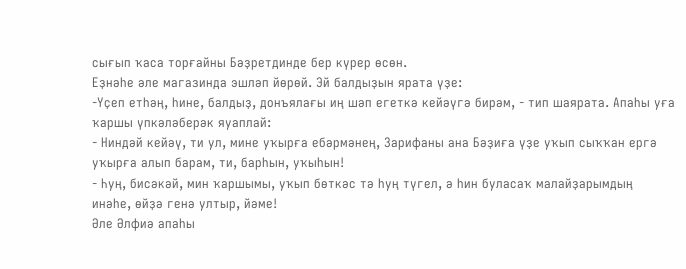сығып ҡаса торғайны Бәҙретдинде бер күрер өсөн.
Еҙнәһе әле магазинда эшләп йөрөй. Эй балдыҙын ярата үҙе:
-Үҫеп етһәң, һине, балдыҙ, донъялағы иң шәп егеткә кейәүгә бирәм, - тип шаярата. Апаһы уға ҡаршы үпкәләберәк яуаплай:
- Ниндәй кейәү, ти ул, мине уҡырға ебәрмәнең, Зарифаны ана Бәҙиға үҙе уҡып сыҡҡан ергә уҡырға алып барам, ти, барһын, уҡыһын!
- Һуң, бисәкәй, мин ҡаршымы, уҡып бөткәс тә һуң түгел, ә һин буласаҡ малайҙарымдың инәһе, өйҙә генә ултыр, йәме!
Әле Әлфиә апаһы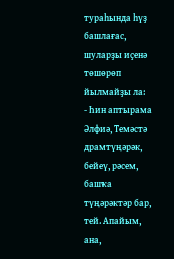тураһында һүҙ башлағас, шуларҙы иҫенә төшөрөп йылмайҙы ла:
- Һин аптырама Әлфиә, Темәстә драмтүңәрәк, бейеү, рәсем, башҡа түңәрәктәр бар, тей. Апайым, ана,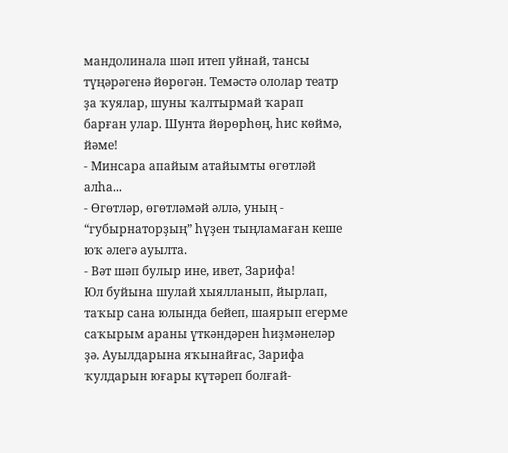мандолинала шәп итеп уйнай, тансы түңәрәгенә йөрөгән. Темәстә ололар театр ҙа ҡуялар, шуны ҡалтырмай ҡарап барған улар. Шунта йөрөрһөң, һис көймә, йәме!
- Минсара апайым атайымты өгөтләй алһа...
- Өгөтләр, өгөтләмәй әллә, уның - “губырнаторҙың” һүҙен тыңламаған кеше юҡ әлегә ауылта.
- Вәт шәп булыр ине, ивет, Зарифа!
Юл буйына шулай хыялланып, йырлап, таҡыр сана юлында бейеп, шаярып егерме саҡырым араны үткәндәрен һиҙмәнеләр ҙә. Ауылдарына яҡынайғас, Зарифа ҡулдарын юғары күтәреп болғай-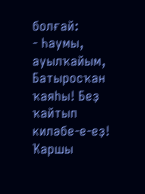болғай:
- Һаумы, ауылҡайым, Батыросҡан ҡаяһы! Беҙ ҡайтып киләбе-е-еҙ! Ҡаршы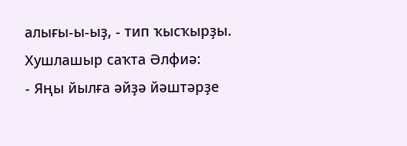алығы-ы-ыҙ, - тип ҡысҡырҙы.
Хушлашыр саҡта Әлфиә:
- Яңы йылға әйҙә йәштәрҙе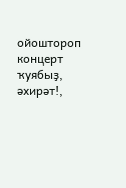ойоштороп концерт ҡуябыҙ, әхирәт!,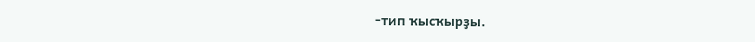-тип ҡысҡырҙы.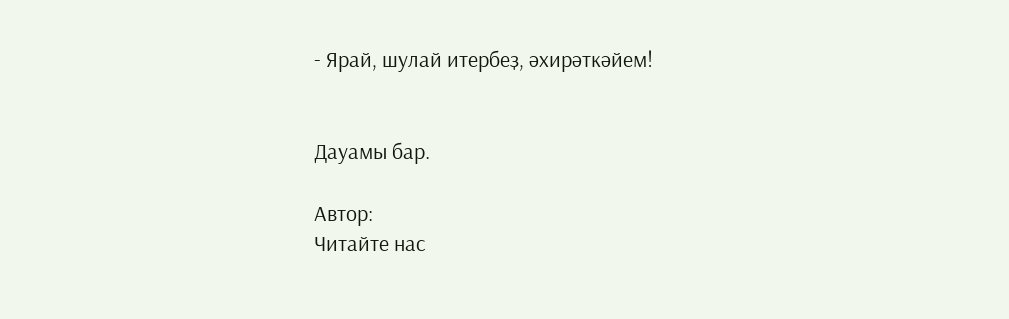- Ярай, шулай итербеҙ, әхирәткәйем!


Дауамы бар.

Автор:
Читайте нас